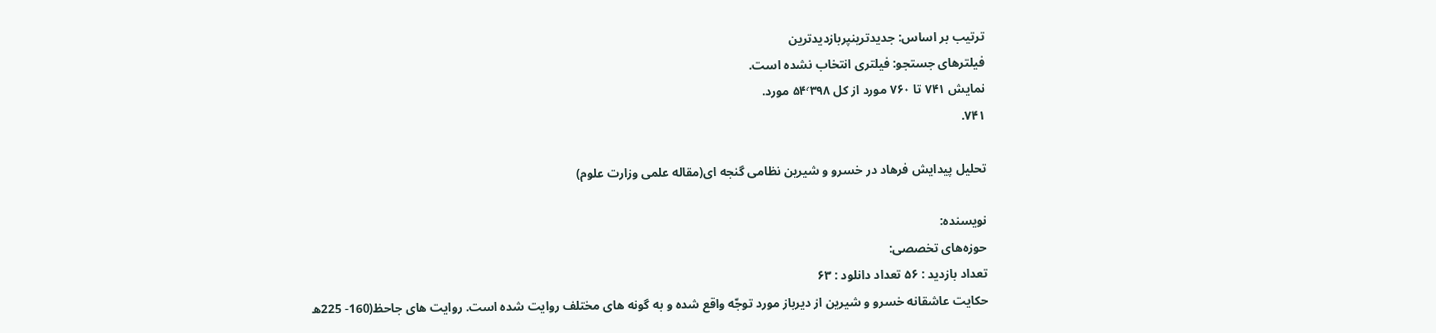ترتیب بر اساس: جدیدترینپربازدیدترین
فیلترهای جستجو: فیلتری انتخاب نشده است.
نمایش ۷۴۱ تا ۷۶۰ مورد از کل ۵۴٬۳۹۸ مورد.
۷۴۱.

تحلیل پیدایش فرهاد در خسرو و شیرین نظامی گنجه ای(مقاله علمی وزارت علوم)

نویسنده:
حوزه‌های تخصصی:
تعداد بازدید : ۵۶ تعداد دانلود : ۶۳
حکایت عاشقانه خسرو و شیرین از دیرباز مورد توجّه واقع شده و به گونه های مختلف روایت شده است. روایت های جاحظ(160- 225ه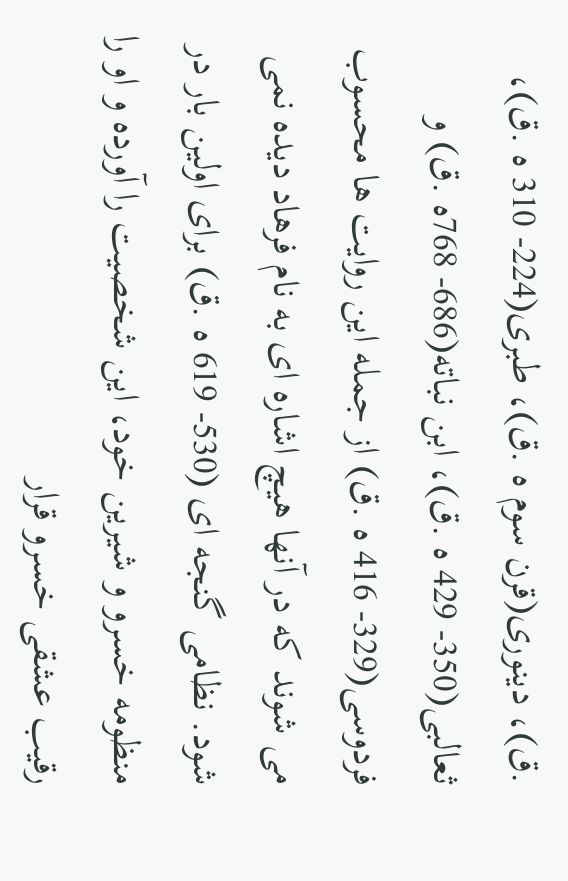.ق)، دینوری(قرن سوم ه .ق)، طبری(224- 310 ه .ق)، ثعالبی(350- 429 ه .ق)، ابن نباته(686- 768ه .ق) و فردوسی(329- 416 ه .ق) از جمله این روایت ها محسوب می شوند که در آنها هیچ اشاره ای به نام فرهاد دیده نمی شود. نظامی گنجه ای (530- 619 ه .ق) برای اولین بار در منظومه خسرو و شیرین خود، این شخصیت را آورده و او را رقیب عشقی خسرو قرار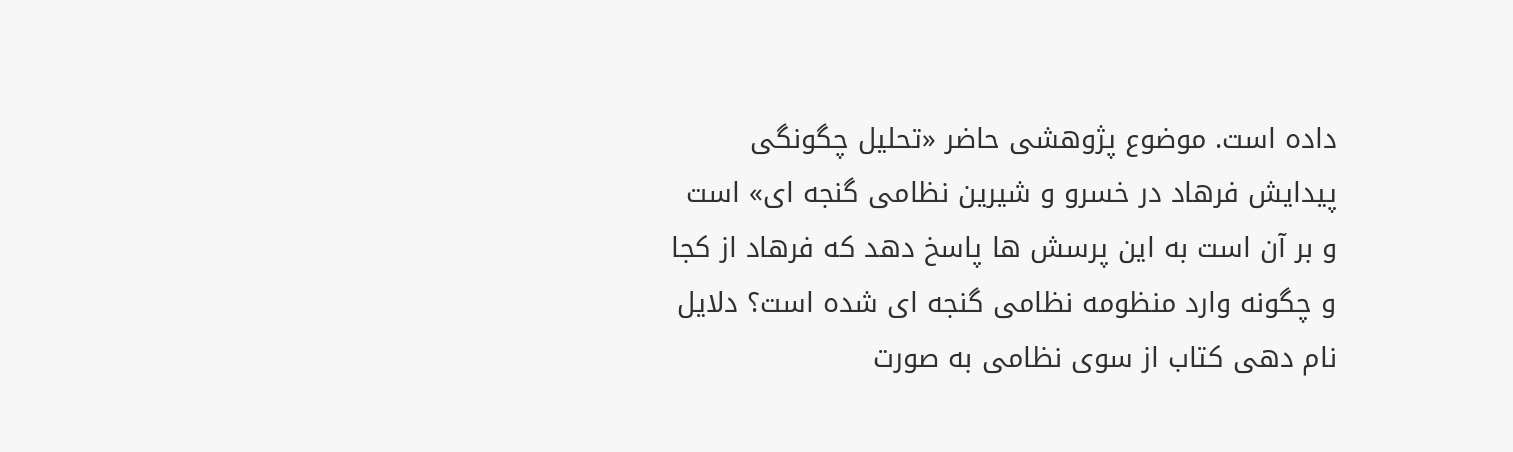داده است. موضوع پژوهشی حاضر «تحلیل چگونگی پیدایش فرهاد در خسرو و شیرین نظامی گنجه ای» است و بر آن است به این پرسش ها پاسخ دهد که فرهاد از کجا و چگونه وارد منظومه نظامی گنجه ای شده است؟ دلایل نام دهی کتاب از سوی نظامی به صورت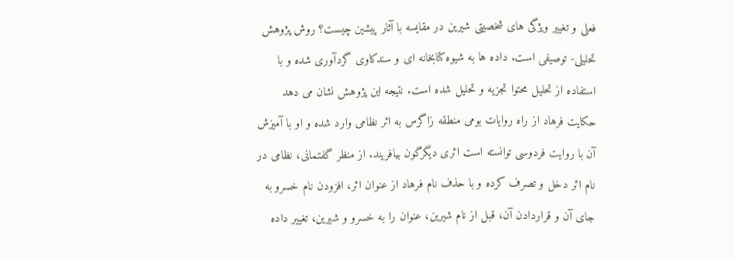فعلی و تغییر ویژگی های شخصیتی شیرین در مقایسه با آثار پیشین چیست؟ روش پژوهش تحلیلی- توصیفی است. داده ها به شیوه کتابخانه ای و سندکاوی گردآوری شده و با استفاده از تحلیل محتوا تجزیه و تحلیل شده است. نتیجه این پژوهش نشان می دهد حکایت فرهاد از راه روایات بومی منطقه زاگرس به اثر نظامی وارد شده و او با آمیزش آن با روایت فردوسی توانسته است اثری دیگرگون بیافریند. از منظر گفتمانی، نظامی در نام اثر دخل و تصرف کرده و با حذف نام فرهاد از عنوان اثر، افزودن نام خسرو به جای آن و قراردادن آن، قبل از نام شیرین، عنوان را به خسرو و شیرین، تغییر داده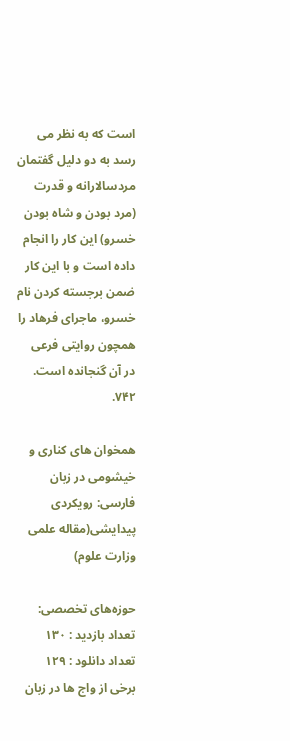است که به نظر می رسد به دو دلیل گفتمان مردسالارانه و قدرت (مرد بودن و شاه بودن خسرو) این کار را انجام داده است و با این کار ضمن برجسته کردن نام خسرو، ماجرای فرهاد را همچون روایتی فرعی در آن گنجانده است.
۷۴۲.

همخوان های کناری و خیشومی در زبان فارسی: رویکردی پیدایشی(مقاله علمی وزارت علوم)

حوزه‌های تخصصی:
تعداد بازدید : ۱۳۰ تعداد دانلود : ۱۲۹
برخی از واج ها در زبان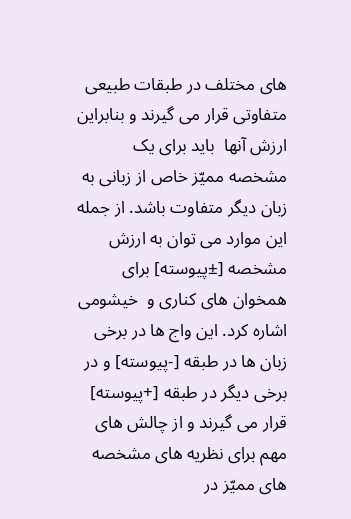های مختلف در طبقات طبیعی متفاوتی قرار می گیرند و بنابراین ارزش آنها  باید برای یک مشخصه ممیّز خاص از زبانی به زبان دیگر متفاوت باشد. از جمله این موارد می توان به ارزش مشخصه [±پیوسته] برای همخوان های کناری و  خیشومی اشاره کرد. این واج ها در برخی  زبان ها در طبقه [-پیوسته] و در برخی دیگر در طبقه [+پیوسته] قرار می گیرند و از چالش های مهم برای نظریه های مشخصه های ممیّز در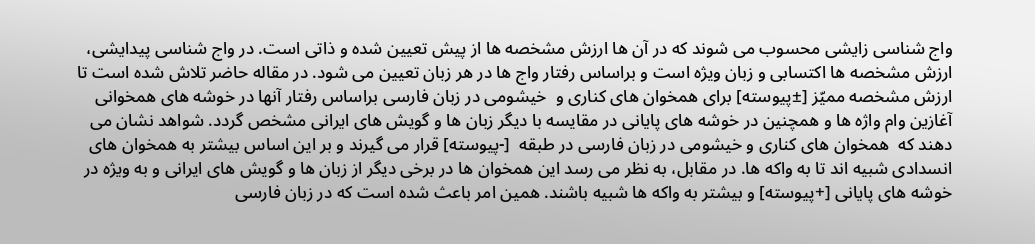واج شناسی زایشی محسوب می شوند که در آن ها ارزش مشخصه ها از پیش تعیین شده و ذاتی است. در واج شناسی پیدایشی، ارزش مشخصه ها اکتسابی و زبان ویژه است و براساس رفتار واج ها در هر زبان تعیین می شود. در مقاله حاضر تلاش شده است تا ارزش مشخصه ممیّز [±پیوسته] برای همخوان های کناری و  خیشومی در زبان فارسی براساس رفتار آنها در خوشه های همخوانی آغازین وام واژه ها و همچنین در خوشه های پایانی در مقایسه با دیگر زبان ها و گویش های ایرانی مشخص گردد. شواهد نشان می دهند که  همخوان های کناری و خیشومی در زبان فارسی در طبقه  [-پیوسته] قرار می گیرند و بر این اساس بیشتر به همخوان های انسدادی شبیه اند تا به واکه ها. در مقابل، به نظر می رسد این همخوان ها در برخی دیگر از زبان ها و گویش های ایرانی و به ویژه در خوشه های پایانی [+پیوسته] و بیشتر به واکه ها شبیه باشند. همین امر باعث شده است که در زبان فارسی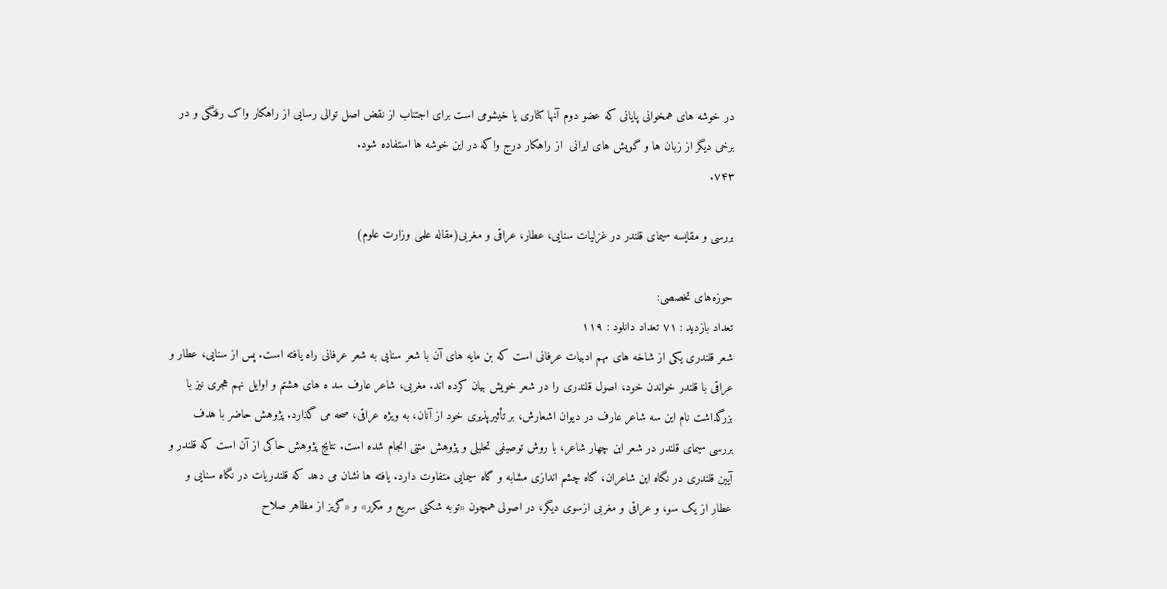در خوشه های همخوانی پایانی که عضو دوم آنها کناری یا خیشومی است برای اجتناب از نقض اصل توالی رسایی از راهکار واک رفتگی و در برخی دیگر از زبان ها و گویش های ایرانی  از راهکار درج واکه در این خوشه ها استفاده شود.
۷۴۳.

بررسی و مقایسه سیمای قلندر در غزلیات سنایی، عطار، عراقی و مغربی(مقاله علمی وزارت علوم)

حوزه‌های تخصصی:
تعداد بازدید : ۷۱ تعداد دانلود : ۱۱۹
شعر قلندری یکی از شاخه های مهم ادبیات عرفانی است که بن مایه های آن با شعر سنایی به شعر عرفانی راه یافته است. پس از سنایی، عطار و عراقی با قلندر خواندن خود، اصول قلندری را در شعر خویش بیان کرده اند. مغربی، شاعر عارف سد ه های هشتم و اوایل نهم هجری نیز با بزرگداشت نام این سه شاعر عارف در دیوان اشعارش، بر تأثیرپذیری خود از آنان، به ویژه عراقی، صحه می گذارد. پژوهش حاضر با هدف بررسی سیمای قلندر در شعر این چهار شاعر، با روش توصیفی تحلیلی و پژوهش متنی انجام شده است. نتایج پژوهش حاکی از آن است که قلندر و آیین قلندری در نگاه این شاعران، گاه چشم اندازی مشابه و گاه سیمایی متفاوت دارد. یافته ها نشان می دهد که قلندریات در نگاه سنایی و عطار از یک سو، و عراقی و مغربی ازسوی دیگر، در اصولی همچون «توبه شکنی سریع و مکرر» و «گریز از مظاهر صلاح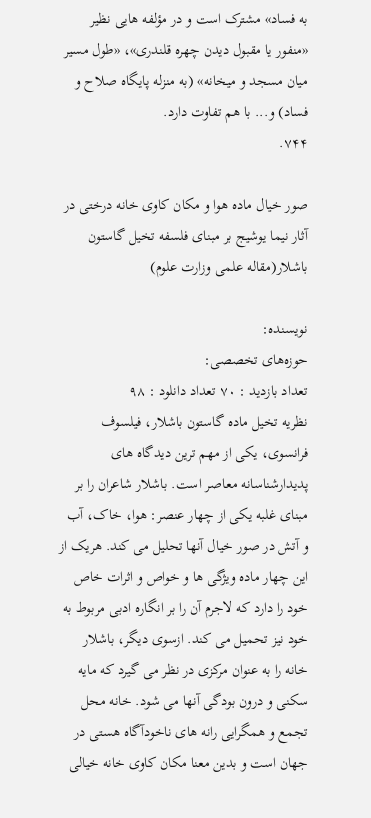به فساد» مشترک است و در مؤلفه هایی نظیر «منفور یا مقبول دیدن چهره قلندری»، «طول مسیر میان مسجد و میخانه» (به منزله پایگاه صلاح و فساد) و... با هم تفاوت دارد.
۷۴۴.

صور خیال ماده هوا و مکان کاوی خانه درختی در آثار نیما یوشیج بر مبنای فلسفه تخیل گاستون باشلار(مقاله علمی وزارت علوم)

نویسنده:
حوزه‌های تخصصی:
تعداد بازدید : ۷۰ تعداد دانلود : ۹۸
نظریه تخیل ماده گاستون باشلار، فیلسوف فرانسوی، یکی از مهم ترین دیدگاه های پدیدارشناسانه معاصر است. باشلار شاعران را بر مبنای غلبه یکی از چهار عنصر: هوا، خاک، آب و آتش در صور خیال آنها تحلیل می کند. هریک از این چهار ماده ویژگی ها و خواص و اثرات خاص خود را دارد که لاجرم آن را بر انگاره ادبی مربوط به خود نیز تحمیل می کند. ازسوی دیگر، باشلار خانه را به عنوان مرکزی در نظر می گیرد که مایه سکنی و درون بودگی آنها می شود. خانه محل تجمع و همگرایی رانه های ناخودآگاه هستی در جهان است و بدین معنا مکان کاوی خانه خیالی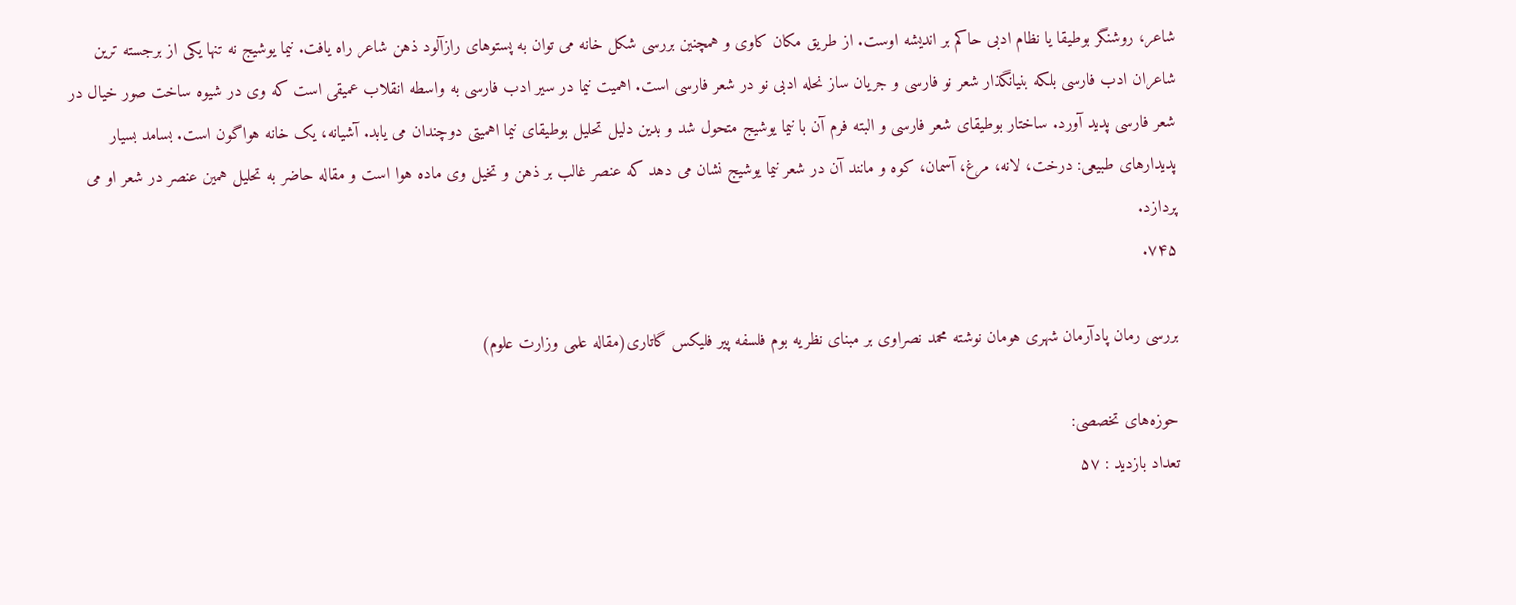شاعر، روشنگر بوطیقا یا نظام ادبی حاکم بر اندیشه اوست. از طریق مکان کاوی و همچنین بررسی شکل خانه می توان به پستوهای رازآلود ذهن شاعر راه یافت. نیما یوشیج نه تنها یکی از برجسته ترین شاعران ادب فارسی بلکه بنیانگذار شعر نو فارسی و جریان ساز نحله ادبی نو در شعر فارسی است. اهمیت نیما در سیر ادب فارسی به واسطه انقلاب عمیقی است که وی در شیوه ساخت صور خیال در شعر فارسی پدید آورد. ساختار بوطیقای شعر فارسی و البته فرم آن با نیما یوشیج متحول شد و بدین دلیل تحلیل بوطیقای نیما اهمیتی دوچندان می یابد. آشیانه، یک خانه هواگون است. بسامد بسیار پدیدارهای طبیعی: درخت، لانه، مرغ، آسمان، کوه و مانند آن در شعر نیما یوشیج نشان می دهد که عنصر غالب بر ذهن و تخیل وی ماده هوا است و مقاله حاضر به تحلیل همین عنصر در شعر او می پردازد.
۷۴۵.

بررسی رمان پادآرمان شهری هومان نوشته محمد نصراوی بر مبنای نظریه بوم فلسفه پیر فلیکس گاتاری(مقاله علمی وزارت علوم)

حوزه‌های تخصصی:
تعداد بازدید : ۵۷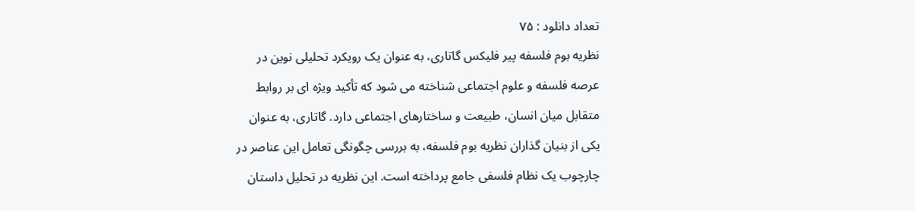تعداد دانلود : ۷۵
نظریه بوم فلسفه پیر فلیکس گاتاری، به عنوان یک رویکرد تحلیلی نوین در عرصه فلسفه و علوم اجتماعی شناخته می شود که تأکید ویژه ای بر روابط متقابل میان انسان، طبیعت و ساختارهای اجتماعی دارد. گاتاری، به عنوان یکی از بنیان گذاران نظریه بوم فلسفه، به بررسی چگونگی تعامل این عناصر در چارچوب یک نظام فلسفی جامع پرداخته است. این نظریه در تحلیل داستان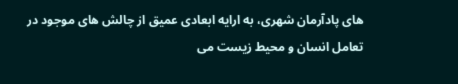های پادآرمان شهری، به ارایه ابعادی عمیق از چالش های موجود در تعامل انسان و محیط زیست می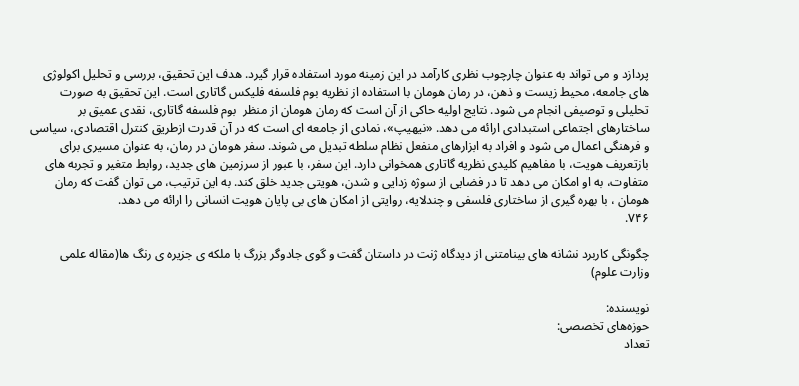پردازد و می تواند به عنوان چارچوب نظری کارآمد در این زمینه مورد استفاده قرار گیرد. هدف این تحقیق، بررسی و تحلیل اکولوژی های جامعه، محیط زیست و ذهن، در رمان هومان با استفاده از نظریه بوم فلسفه فلیکس گاتاری است. این تحقیق به صورت تحلیلی و توصیفی انجام می شود. نتایج اولیه حاکی از آن است که رمان هومان از منظر  بوم فلسفه گاتاری، نقدی عمیق بر ساختارهای اجتماعی استبدادی ارائه می دهد. «نیهیپ»، نمادی از جامعه ای است که در آن قدرت ازطریق کنترل اقتصادی، سیاسی و فرهنگی اعمال می شود و افراد به ابزارهای منفعل نظام سلطه تبدیل می شوند. سفر هومان در رمان، به عنوان مسیری برای بازتعریف هویت، با مفاهیم کلیدی نظریه گاتاری همخوانی دارد. این سفر، با عبور از سرزمین های جدید، روابط متغیر و تجربه های متفاوت، به او امکان می دهد تا در فضایی از سوژه زدایی و شدن، هویتی جدید خلق کند. به این ترتیب، می توان گفت که رمان هومان ، با بهره گیری از ساختاری فلسفی و چندلایه، روایتی از امکان های بی پایان هویت انسانی را ارائه می دهد.
۷۴۶.

چگونگی کاربرد نشانه های بینامتنی از دیدگاه ژنت در داستان گفت و گوی جادوگر بزرگ با ملکه ی جزیره ی رنگ ها(مقاله علمی وزارت علوم)

نویسنده:
حوزه‌های تخصصی:
تعداد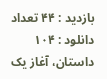بازدید : ۴۴ تعداد دانلود : ۱۰۴
داستان، آغاز یک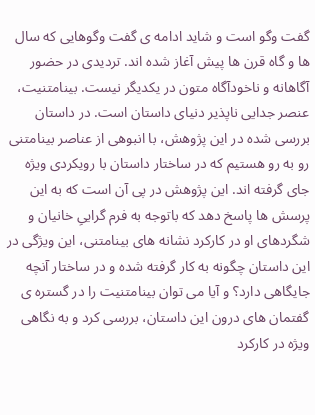گفت وگو است و شاید ادامه ی گفت وگوهایی که سال ها و گاه قرن ها پیش آغاز شده اند. تردیدی در حضور آگاهانه و ناخودآگاه متون در یکدیگر نیست. بینامتنیت، عنصر جدایی ناپذیر دنیای داستان است. در داستان بررسی شده در این پژوهش، با انبوهی از عناصر بینامتنی رو به رو هستیم که در ساختار داستان با رویکردی ویژه جای گرفته اند. این پژوهش در پی آن است که به این پرسش ها پاسخ دهد که باتوجه به فرم گراییِ خانیان و شگردهای او در کارکرد نشانه های بینامتنی، این ویژگی در این داستان چگونه به کار گرفته شده و در ساختار آنچه جایگاهی دارد؟ و آیا می توان بینامتنیت را در گستره ی گفتمان های درون این داستان، بررسی کرد و به نگاهی ویژه در کارکرد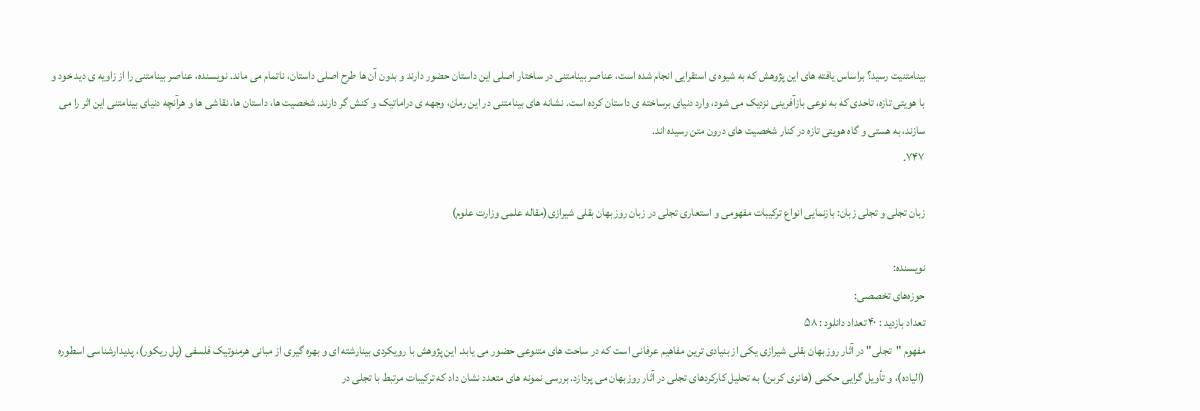بینامتنیت رسید؟ براساس یافته های این پژوهش که به شیوه ی استقرایی انجام شده است، عناصر بینامتنی در ساختار اصلی این داستان حضور دارند و بدون آن ها طرح اصلی داستان، ناتمام می ماند. نویسنده، عناصر بینامتنی را از زاویه ی دید خود و با هویتی تازه، تاحدی که به نوعی بازآفرینی نزدیک می شود، وارد دنیای برساخته ی داستان کرده است. نشانه های بینامتنی در این رمان، وجهه ی دراماتیک و کنش گر دارند. شخصیت ها، داستان ها، نقاشی ها و هرآنچه دنیای بینامتنی این اثر را می سازند، به هستی و گاه هویتی تازه در کنار شخصیت های درون متن رسیده اند.
۷۴۷.

زبان تجلی و تجلی زبان: بازنمایی انواع ترکیبات مفهومی و استعاری تجلی در زبان روزبهان بقلی شیرازی(مقاله علمی وزارت علوم)

نویسنده:
حوزه‌های تخصصی:
تعداد بازدید : ۴۰ تعداد دانلود : ۵۸
مفهوم "تجلی" در آثار روزبهان بقلی شیرازی یکی از بنیادی ترین مفاهیم عرفانی است که در ساحت های متنوعی حضور می یابد. این پژوهش با رویکردی بینارشته ای و بهره گیری از مبانی هرمنوتیک فلسفی (پل ریکور)، پدیدارشناسی اسطوره (الیاده)، و تأویل گرایی حکمی (هانری کربن) به تحلیل کارکردهای تجلی در آثار روزبهان می پردازد. بررسی نمونه های متعدد نشان داد که ترکیبات مرتبط با تجلی در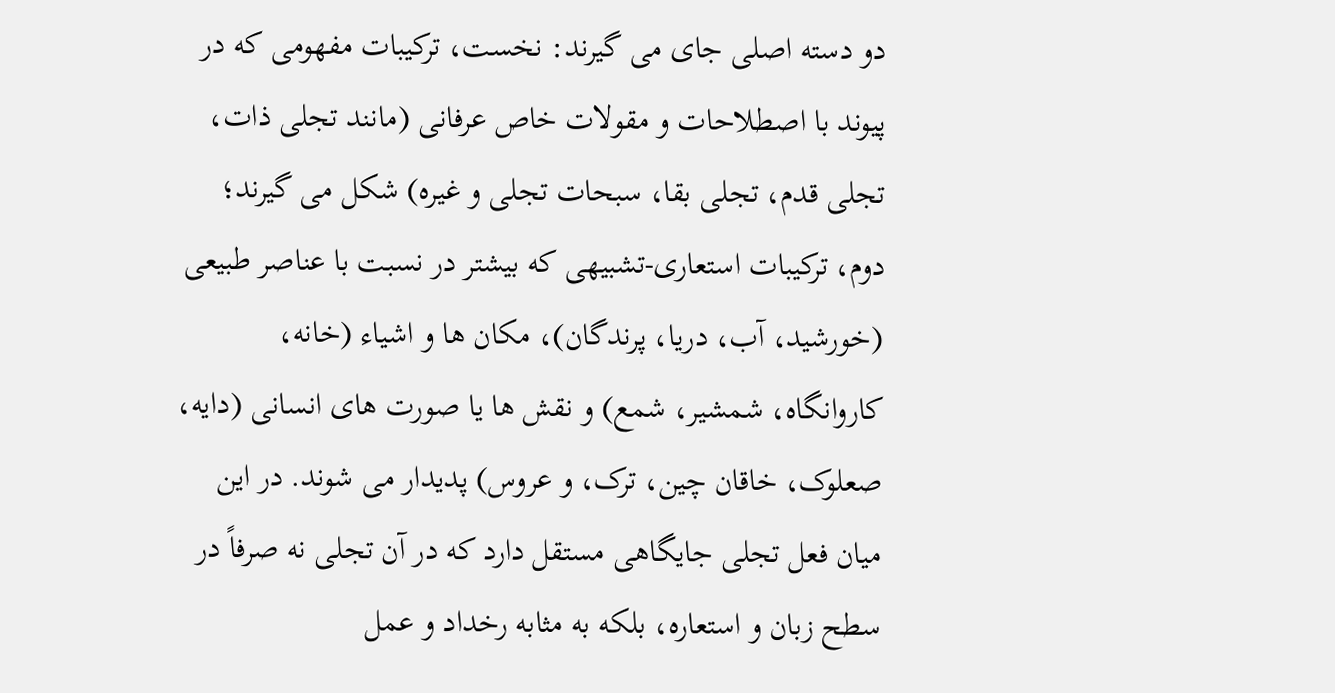دو دسته اصلی جای می گیرند: نخست، ترکیبات مفهومی که در پیوند با اصطلاحات و مقولات خاص عرفانی (مانند تجلی ذات، تجلی قدم، تجلی بقا، سبحات تجلی و غیره) شکل می گیرند؛ دوم، ترکیبات استعاری-تشبیهی که بیشتر در نسبت با عناصر طبیعی (خورشید، آب، دریا، پرندگان)، مکان ها و اشیاء (خانه، کاروانگاه، شمشیر، شمع) و نقش ها یا صورت های انسانی (دایه، صعلوک، خاقان چین، ترک، و عروس) پدیدار می شوند. در این میان فعل تجلی جایگاهی مستقل دارد که در آن تجلی نه صرفاً در سطح زبان و استعاره، بلکه به مثابه رخداد و عمل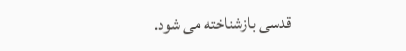قدسی بازشناخته می شود.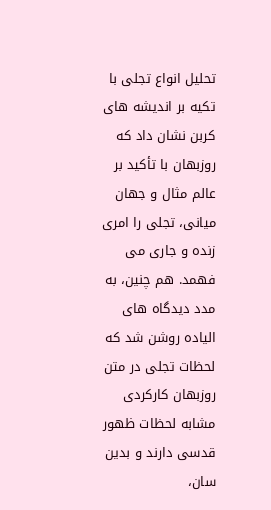تحلیل انواع تجلی با تکیه بر اندیشه های کربن نشان داد که روزبهان با تأکید بر عالم مثال و جهان میانی، تجلی را امری زنده و جاری می فهمد. هم چنین، به مدد دیدگاه های الیاده روشن شد که لحظات تجلی در متن روزبهان کارکردی مشابه لحظات ظهور قدسی دارند و بدین سان،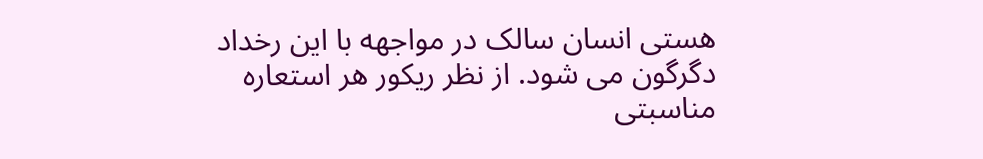هستی انسان سالک در مواجهه با این رخداد دگرگون می شود. از نظر ریکور هر استعاره مناسبتی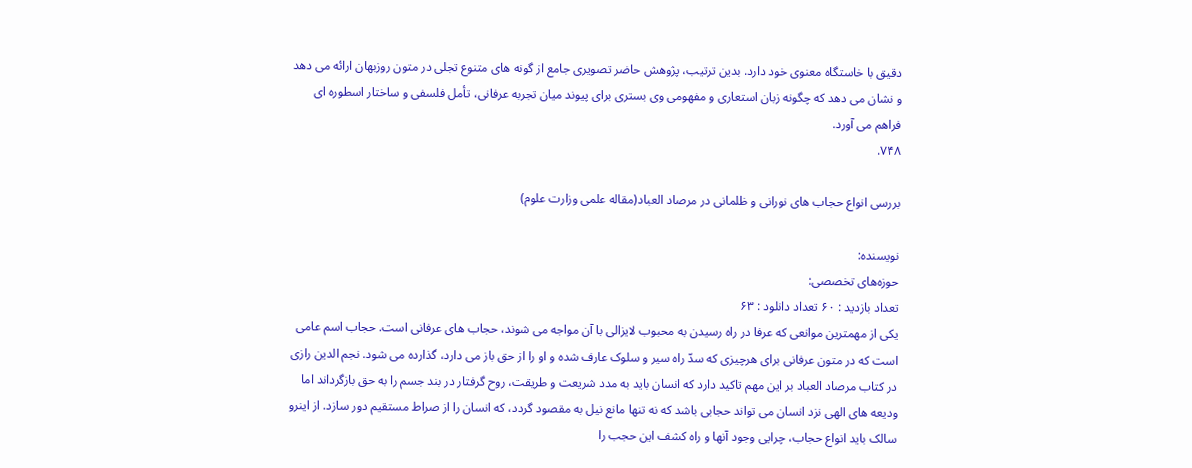دقیق با خاستگاه معنوی خود دارد. بدین ترتیب، پژوهش حاضر تصویری جامع از گونه های متنوع تجلی در متون روزبهان ارائه می دهد و نشان می دهد که چگونه زبان استعاری و مفهومی وی بستری برای پیوند میان تجربه عرفانی، تأمل فلسفی و ساختار اسطوره ای فراهم می آورد.
۷۴۸.

بررسی انواع حجاب های نورانی و ظلمانی در مرصاد العباد(مقاله علمی وزارت علوم)

نویسنده:
حوزه‌های تخصصی:
تعداد بازدید : ۶۰ تعداد دانلود : ۶۳
یکی از مهمترین موانعی که عرفا در راه رسیدن به محبوب لایزالی با آن مواجه می شوند، حجاب های عرفانی است. حجاب اسم عامی است که در متون عرفانی برای هرچیزی که سدّ راه سیر و سلوک عارف شده و او را از حق باز می دارد، گذارده می شود. نجم الدین رازی در کتاب مرصاد العباد بر این مهم تاکید دارد که انسان باید به مدد شریعت و طریقت، روح گرفتار در بند جسم را به حق بازگرداند اما ودیعه های الهی نزد انسان می تواند حجابی باشد که نه تنها مانع نیل به مقصود گردد، که انسان را از صراط مستقیم دور سازد. از اینرو سالک باید انواع حجاب، چرایی وجود آنها و راه کشف این حجب را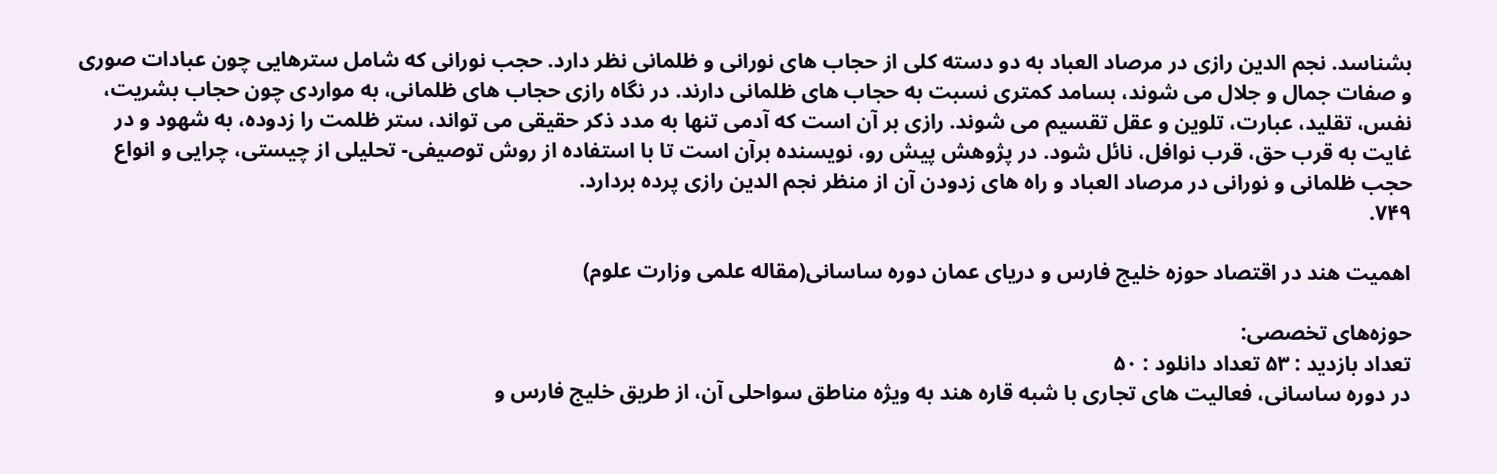بشناسد. نجم الدین رازی در مرصاد العباد به دو دسته کلی از حجاب های نورانی و ظلمانی نظر دارد. حجب نورانی که شامل سترهایی چون عبادات صوری و صفات جمال و جلال می شوند، بسامد کمتری نسبت به حجاب های ظلمانی دارند. در نگاه رازی حجاب های ظلمانی، به مواردی چون حجاب بشریت، نفس، تقلید، عبارت، تلوین و عقل تقسیم می شوند. رازی بر آن است که آدمی تنها به مدد ذکر حقیقی می تواند، ستر ظلمت را زدوده، به شهود و در غایت به قرب حق، قرب نوافل، نائل شود. در پژوهش پیش رو، نویسنده برآن است تا با استفاده از روش توصیفی- تحلیلی از چیستی، چرایی و انواع حجب ظلمانی و نورانی در مرصاد العباد و راه های زدودن آن از منظر نجم الدین رازی پرده بردارد.
۷۴۹.

اهمیت هند در اقتصاد حوزه خلیج فارس و دریای عمان دوره ساسانی(مقاله علمی وزارت علوم)

حوزه‌های تخصصی:
تعداد بازدید : ۵۳ تعداد دانلود : ۵۰
در دوره ساسانی، فعالیت های تجاری با شبه قاره هند به ویژه مناطق سواحلی آن، از طریق خلیج فارس و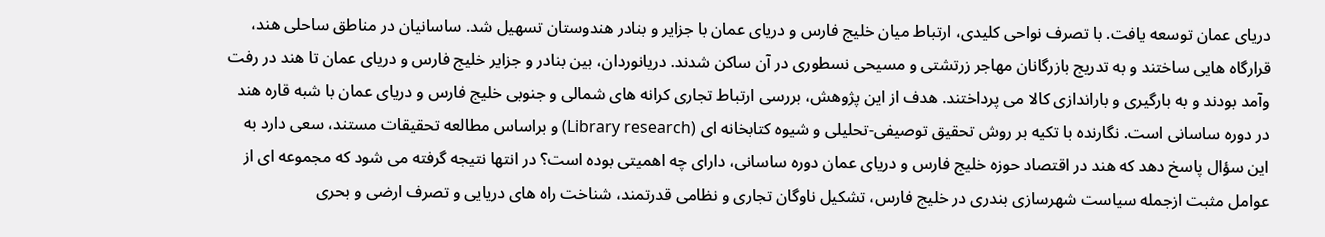دریای عمان توسعه یافت. با تصرف نواحی کلیدی، ارتباط میان خلیج فارس و دریای عمان با جزایر و بنادر هندوستان تسهیل شد. ساسانیان در مناطق ساحلی هند، قرارگاه هایی ساختند و به تدریج بازرگانان مهاجر زرتشتی و مسیحی نسطوری در آن ساکن شدند. دریانوردان، بین بنادر و جزایر خلیج فارس و دریای عمان تا هند در رفت وآمد بودند و به بارگیری و باراندازی کالا می پرداختند. هدف از این پژوهش، بررسی ارتباط تجاری کرانه های شمالی و جنوبی خلیج فارس و دریای عمان با شبه قاره هند در دوره ساسانی است. نگارنده با تکیه بر روش تحقیق توصیفی-تحلیلی و شیوه کتابخانه ای (Library research) و براساس مطالعه تحقیقات مستند، سعی دارد به این سؤال پاسخ دهد که هند در اقتصاد حوزه خلیج فارس و دریای عمان دوره ساسانی، دارای چه اهمیتی بوده است؟ در انتها نتیجه گرفته می شود که مجموعه ای از عوامل مثبت ازجمله سیاست شهرسازی بندری در خلیج فارس، تشکیل ناوگان تجاری و نظامی قدرتمند، شناخت راه های دریایی و تصرف ارضی و بحری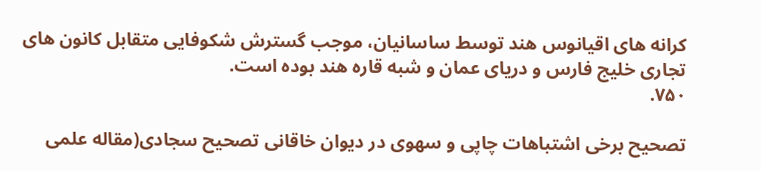کرانه های اقیانوس هند توسط ساسانیان، موجب گسترش شکوفایی متقابل کانون های تجاری خلیج فارس و دریای عمان و شبه قاره هند بوده است.
۷۵۰.

تصحیح برخی اشتباهات چاپی و سهوی در دیوان خاقانی تصحیح سجادی(مقاله علمی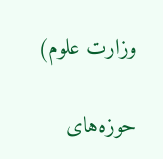وزارت علوم)

حوزه‌های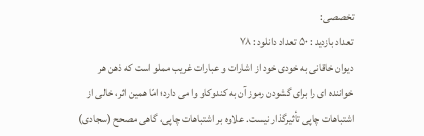تخصصی:
تعداد بازدید : ۵۰ تعداد دانلود : ۷۸
دیوان خاقانی به خودی خود از اشارات و عبارات غریب مملو است که ذهن هر خواننده ای را برای گشودن رموز آن به کندوکاو وا می دارد؛ امّا همین اثر، خالی از اشتباهات چاپی تأثیرگذار نیست. علاوه بر اشتباهات چاپی، گاهی مصحح (سجادی)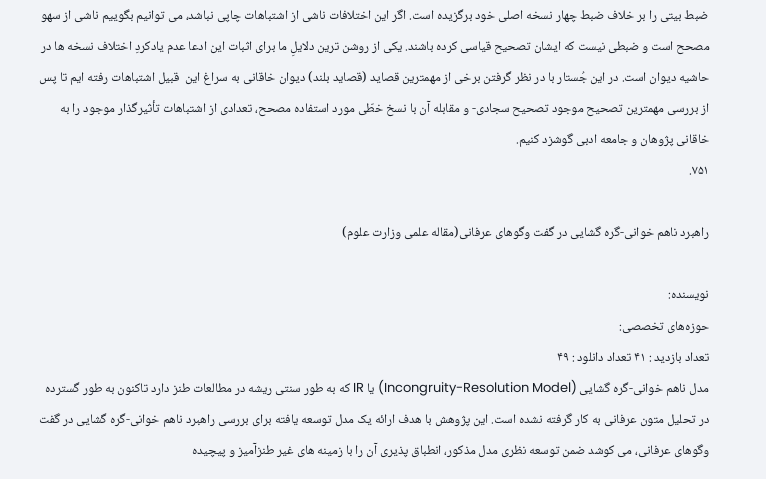ضبط بیتی را بر خلاف ضبط چهار نسخه اصلی خود برگزیده است. اگر این اختلافات ناشی از اشتباهات چاپی نباشد، می توانیم بگوییم ناشی از سهو مصحح است و ضبطی نیست که ایشان تصحیح قیاسی کرده باشند. یکی از روشن ترین دلایلِ ما برای اثبات این ادعا عدم یادکردِ اختلاف نسخه ها در حاشیه دیوان است. در این جُستار با در نظر گرفتن برخی از مهمترین قصاید (قصاید بلند) دیوان خاقانی به سراغ این  قبیل اشتباهات رفته ایم تا پس از بررسی مهمترین تصحیح موجود تصحیح سجادی- و مقابله آن با نسخ خطّی مورد استفاده مصحح، تعدادی از اشتباهات تأثیرگذار موجود را به خاقانی پژوهان و جامعه ادبی گوشزد کنیم.
۷۵۱.

راهبرد ناهم خوانی-گره گشایی در گفت وگوهای عرفانی(مقاله علمی وزارت علوم)

نویسنده:
حوزه‌های تخصصی:
تعداد بازدید : ۴۱ تعداد دانلود : ۴۹
مدل ناهم خوانی-گره گشایی (Incongruity-Resolution Model) یا IR که به طور سنتی ریشه در مطالعات طنز دارد تاکنون به طور گسترده در تحلیل متون عرفانی به کار گرفته نشده است. این پژوهش با هدف ارائه یک مدل توسعه یافته برای بررسی راهبرد ناهم خوانی-گره گشایی در گفت وگوهای عرفانی، می کوشد ضمن توسعه نظری مدل مذکور، انطباق پذیری آن را با زمینه های غیر طنزآمیز و پیچیده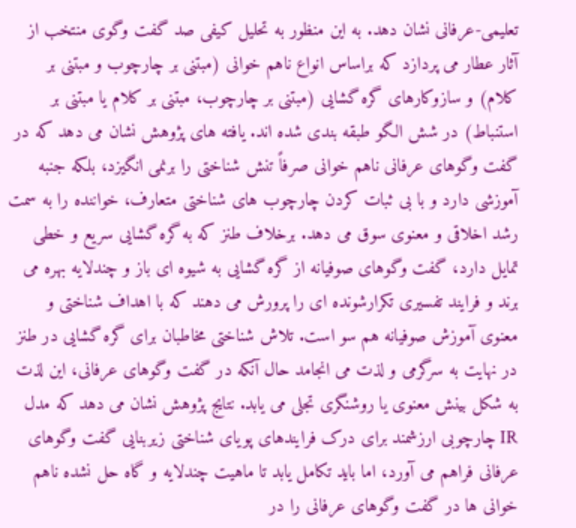تعلیمی-عرفانی نشان دهد. به این منظور به تحلیل کیفی صد گفت وگوی منتخب از آثار عطار می پردازد که براساس انواع ناهم خوانی (مبتنی بر چارچوب و مبتنی بر کلام) و سازوکارهای گره گشایی (مبتنی بر چارچوب، مبتنی بر کلام یا مبتنی بر استنباط) در شش الگو طبقه بندی شده اند. یافته های پژوهش نشان می دهد که در گفت وگوهای عرفانی ناهم خوانی صرفاً تنش شناختی را برنمی انگیزد، بلکه جنبه آموزشی دارد و با بی ثبات کردن چارچوب های شناختی متعارف، خواننده را به سمت رشد اخلاقی و معنوی سوق می دهد. برخلاف طنز که به گره گشایی سریع و خطی تمایل دارد، گفت وگوهای صوفیانه از گره گشایی به شیوه ای باز و چندلایه بهره می برند و فرایند تفسیری تکرارشونده ای را پرورش می دهند که با اهداف شناختی و معنوی آموزش صوفیانه هم سو است. تلاش شناختی مخاطبان برای گره گشایی در طنز در نهایت به سرگرمی و لذت می انجامد حال آنکه در گفت وگوهای عرفانی، این لذت به شکل بینش معنوی یا روشنگری تجلی می یابد. نتایج پژوهش نشان می دهد که مدل IR چارچوبی ارزشمند برای درک فرایندهای پویای شناختی زیربنایی گفت وگوهای عرفانی فراهم می آورد، اما باید تکامل یابد تا ماهیت چندلایه و گاه حل نشده ناهم خوانی ها در گفت وگوهای عرفانی را در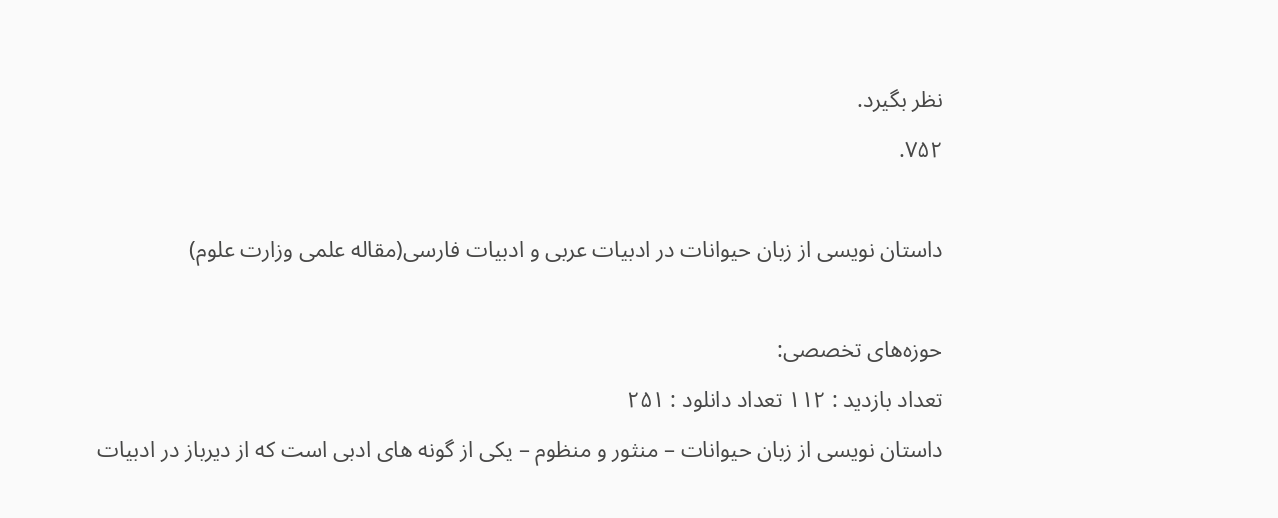نظر بگیرد.
۷۵۲.

داستان نویسی از زبان حیوانات در ادبیات عربی و ادبیات فارسی(مقاله علمی وزارت علوم)

حوزه‌های تخصصی:
تعداد بازدید : ۱۱۲ تعداد دانلود : ۲۵۱
داستان نویسی از زبان حیوانات – منثور و منظوم – یکی از گونه های ادبی است که از دیرباز در ادبیات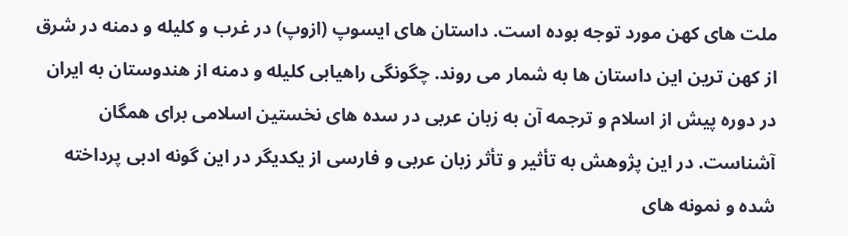ملت های کهن مورد توجه بوده است. داستان های ایسوپ (ازوپ) در غرب و کلیله و دمنه در شرق از کهن ترین این داستان ها به شمار می روند. چگونگی راهیابی کلیله و دمنه از هندوستان به ایران در دوره پیش از اسلام و ترجمه آن به زبان عربی در سده های نخستین اسلامی برای همگان آشناست. در این پژوهش به تأثیر و تأثر زبان عربی و فارسی از یکدیگر در این گونه ادبی پرداخته شده و نمونه های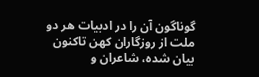گوناگون آن را در ادبیات هر دو ملت از روزگاران کهن تاکنون بیان شده، شاعران و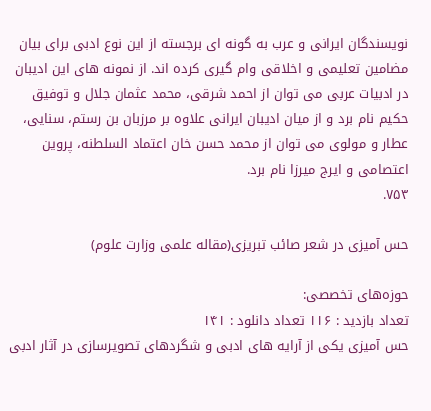نویسندگان ایرانی و عرب به گونه ای برجسته از این نوع ادبی برای بیان مضامین تعلیمی و اخلاقی وام گیری کرده اند. از نمونه های این ادیبان در ادبیات عربی می توان از احمد شرقی، محمد عثمان جلال و توفیق حکیم نام برد و از میان ادیبان ایرانی علاوه بر مرزبان بن رستم، سنایی، عطار و مولوی می توان از محمد حسن خان اعتماد السلطنه، پروین اعتصامی و ایرج میرزا نام برد.
۷۵۳.

حس آمیزی در شعر صائب تبریزی(مقاله علمی وزارت علوم)

حوزه‌های تخصصی:
تعداد بازدید : ۱۱۶ تعداد دانلود : ۱۴۱
حس آمیزی یکی از آرایه های ادبی و شگردهای تصویرسازی در آثار ادبی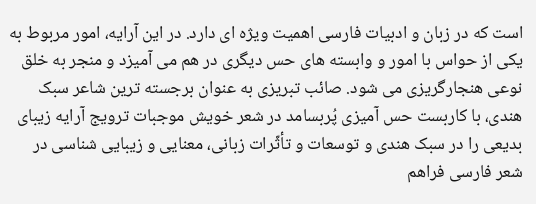است که در زبان و ادبیات فارسی اهمیت ویژه ای دارد. در این آرایه، امور مربوط به یکی از حواس با امور و وابسته های حس دیگری در هم می آمیزد و منجر به خلق نوعی هنجارگریزی می شود. صائب تبریزی به عنوان برجسته ترین شاعر سبک هندی، با کاربست حس آمیزی پُربسامد در شعر خویش موجبات ترویج آرایه زیبای بدیعی را در سبک هندی و توسعات و تأثّرات زبانی، معنایی و زیبایی شناسی در شعر فارسی فراهم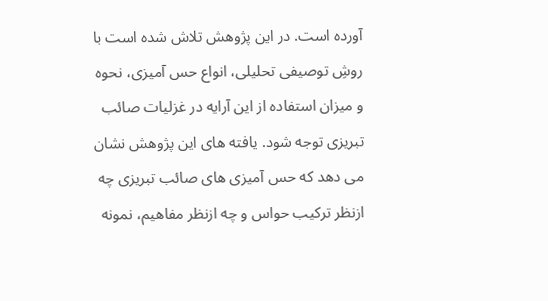آورده است. در این پژوهش تلاش شده است با روشِ توصیفی تحلیلی، انواع حس آمیزی، نحوه و میزان استفاده از این آرایه در غزلیات صائب تبریزی توجه شود. یافته های این پژوهش نشان می دهد که حس آمیزی های صائب تبریزی چه ازنظر ترکیب حواس و چه ازنظر مفاهیم، نمونه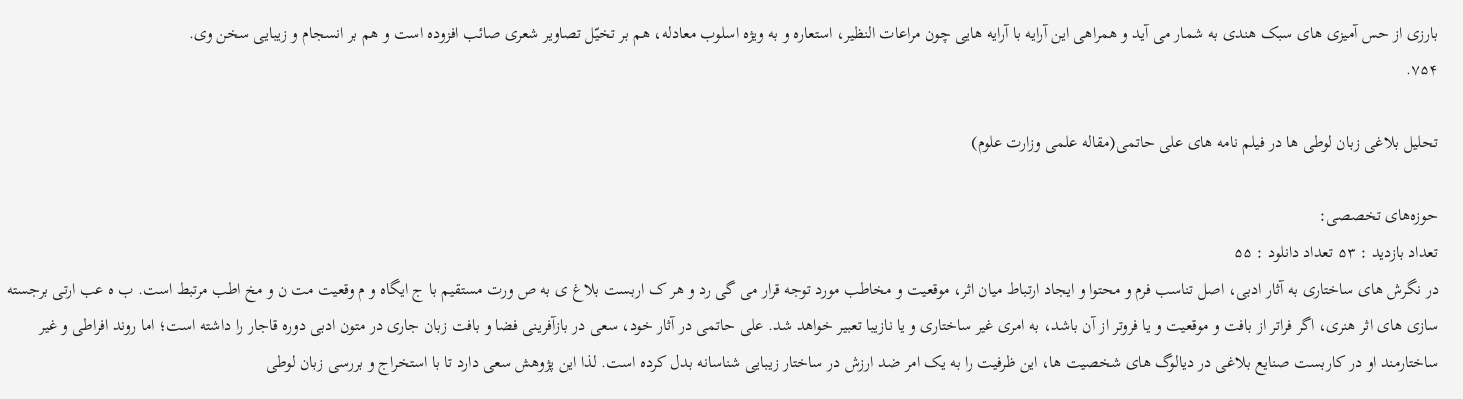بارزی از حس آمیزی های سبک هندی به شمار می آید و همراهی این آرایه با آرایه هایی چون مراعات النظیر، استعاره و به ویژه اسلوب معادله، هم بر تخیّل تصاویر شعری صائب افزوده است و هم بر انسجام و زیبایی سخن وی.
۷۵۴.

تحلیل بلاغی زبان لوطی ها در فیلم نامه های علی حاتمی(مقاله علمی وزارت علوم)

حوزه‌های تخصصی:
تعداد بازدید : ۵۳ تعداد دانلود : ۵۵
در نگرش های ساختاری به آثار ادبی، اصل تناسب فرم و محتوا و ایجاد ارتباط میان اثر، موقعیت و مخاطب مورد توجه قرار می گی رد و هر ک اربست بلاغ ی به ص ورت مستقیم با ج ایگاه و م وقعیت مت ن و مخ اطب مرتبط است. ب ه عب ارتی برجسته سازی های اثر هنری، اگر فراتر از بافت و موقعیت و یا فروتر از آن باشد، به امری غیر ساختاری و یا نازیبا تعبیر خواهد شد. علی حاتمی در آثار خود، سعی در بازآفرینی فضا و بافت زبان جاری در متون ادبی دوره قاجار را داشته است؛ اما روند افراطی و غیر ساختارمند او در کاربست صنایع بلاغی در دیالوگ های شخصیت ها، این ظرفیت را به یک امر ضد ارزش در ساختار زیبایی شناسانه بدل کرده است. لذا این پژوهش سعی دارد تا با استخراج و بررسی زبان لوطی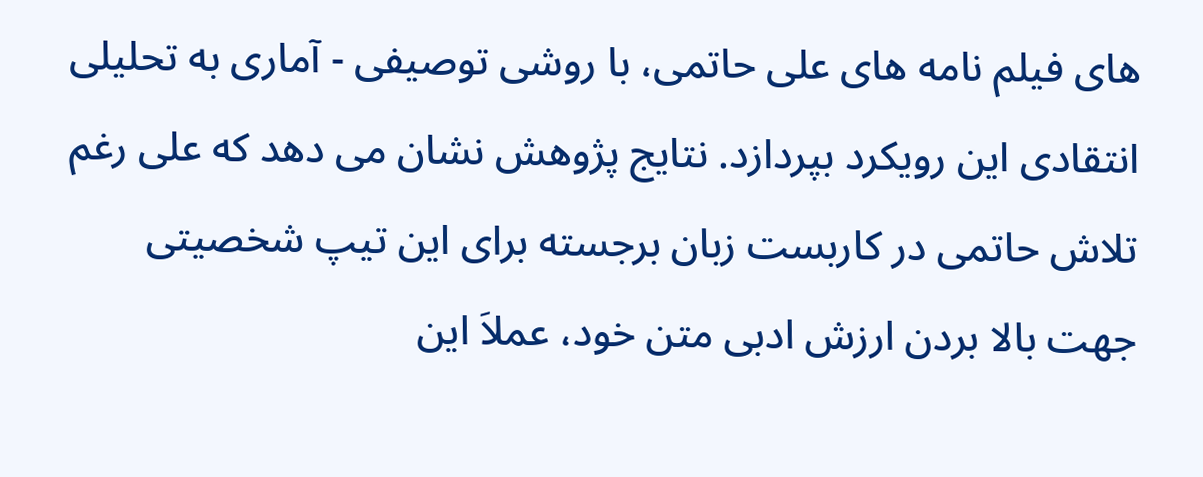های فیلم نامه های علی حاتمی، با روشی توصیفی - آماری به تحلیلی انتقادی این رویکرد بپردازد. نتایج پژوهش نشان می دهد که علی رغم تلاش حاتمی در کاربست زبان برجسته برای این تیپ شخصیتی جهت بالا بردن ارزش ادبی متن خود، عملاَ این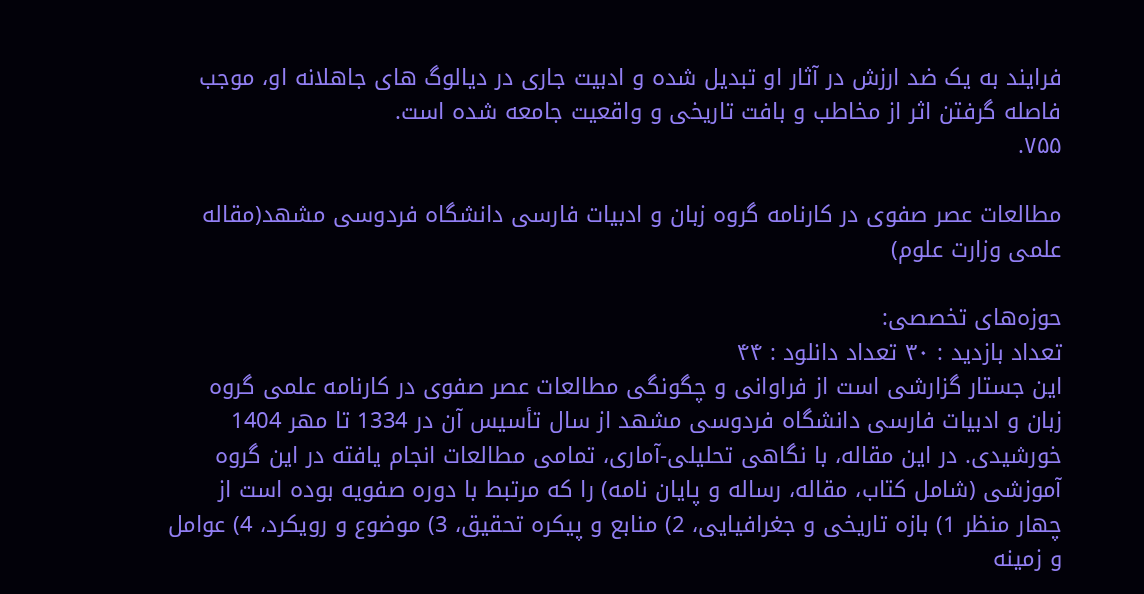فرایند به یک ضد ارزش در آثار او تبدیل شده و ادبیت جاری در دیالوگ های جاهلانه او، موجب فاصله گرفتن اثر از مخاطب و بافت تاریخی و واقعیت جامعه شده است.
۷۵۵.

مطالعات عصر صفوی در کارنامه گروه زبان و ادبیات فارسی دانشگاه فردوسی مشهد(مقاله علمی وزارت علوم)

حوزه‌های تخصصی:
تعداد بازدید : ۳۰ تعداد دانلود : ۴۴
این جستار گزارشی است از فراوانی و چگونگی مطالعات عصر صفوی در کارنامه علمی گروه زبان و ادبیات فارسی دانشگاه فردوسی مشهد از سال تأسیس آن در 1334 تا مهر 1404 خورشیدی. در این مقاله، با نگاهی تحلیلی‑آماری، تمامی مطالعات انجام یافته در این گروه آموزشی (شامل کتاب، مقاله، رساله و پایان نامه) را که مرتبط با دوره صفویه بوده است از چهار منظر 1) بازه تاریخی و جغرافیایی، 2) منابع و پیکره تحقیق، 3) موضوع و رویکرد، 4) عوامل و زمینه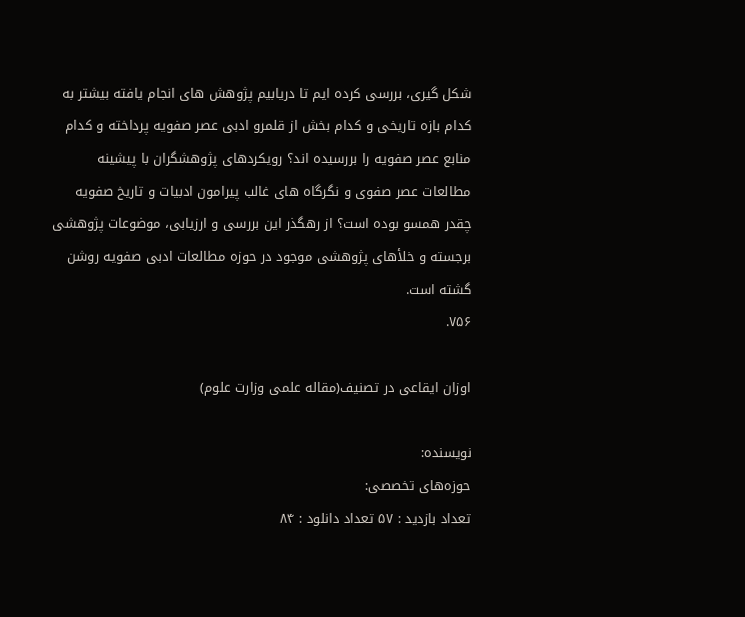شکل گیری، بررسی کرده ایم تا دریابیم پژوهش های انجام یافته بیشتر به کدام بازه تاریخی و کدام بخش از قلمرو ادبی عصر صفویه پرداخته و کدام منابع عصر صفویه را بررسیده اند؟ رویکردهای پژوهشگران با پیشینه مطالعات عصر صفوی و نگرگاه های غالب پیرامون ادبیات و تاریخ صفویه چقدر همسو بوده است؟ از رهگذر این بررسی و ارزیابی، موضوعات پژوهشی برجسته و خلأهای پژوهشی موجود در حوزه مطالعات ادبی صفویه روشن گشته است.
۷۵۶.

اوزان ایقاعی در تصنیف(مقاله علمی وزارت علوم)

نویسنده:
حوزه‌های تخصصی:
تعداد بازدید : ۵۷ تعداد دانلود : ۸۴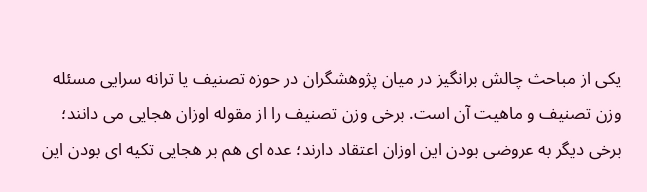یکی از مباحث چالش برانگیز در میان پژوهشگران در حوزه تصنیف یا ترانه سرایی مسئله وزن تصنیف و ماهیت آن است. برخی وزن تصنیف را از مقوله اوزان هجایی می دانند؛ برخی دیگر به عروضی بودن این اوزان اعتقاد دارند؛ عده ای هم بر هجایی تکیه ای بودن این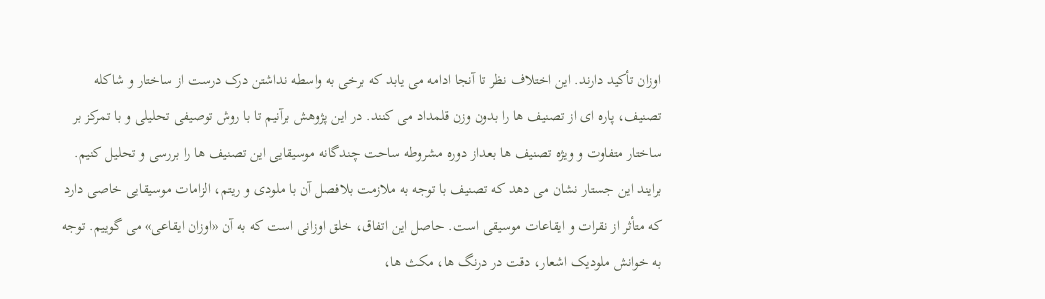اوزان تأکید دارند. این اختلاف نظر تا آنجا ادامه می یابد که برخی به واسطه نداشتن درک درست از ساختار و شاکله تصنیف، پاره ای از تصنیف ها را بدون وزن قلمداد می کنند. در این پژوهش برآنیم تا با روش توصیفی تحلیلی و با تمرکز بر ساختار متفاوت و ویژه تصنیف ها بعداز دوره مشروطه ساحت چندگانه موسیقایی این تصنیف ها را بررسی و تحلیل کنیم. برایند این جستار نشان می دهد که تصنیف با توجه به ملازمت بلافصل آن با ملودی و ریتم، الزامات موسیقایی خاصی دارد که متأثر از نقرات و ایقاعات موسیقی است. حاصل این اتفاق، خلق اوزانی است که به آن «اوزان ایقاعی» می گوییم. توجه به خوانش ملودیک اشعار، دقت در درنگ ها، مکث ها،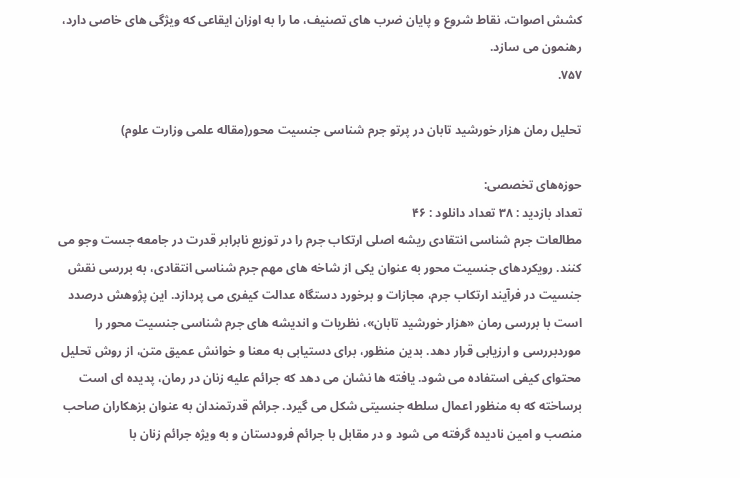کشش اصوات، نقاط شروع و پایان ضرب های تصنیف، ما را به اوزان ایقاعی که ویژگی های خاصی دارد، رهنمون می سازد.
۷۵۷.

تحلیل رمان هزار خورشید تابان در پرتو جرم شناسی جنسیت محور(مقاله علمی وزارت علوم)

حوزه‌های تخصصی:
تعداد بازدید : ۳۸ تعداد دانلود : ۴۶
مطالعات جرم شناسی انتقادی ریشه اصلی ارتکاب جرم را در توزیع نابرابر قدرت در جامعه جست وجو می کنند. رویکردهای جنسیت محور به عنوان یکی از شاخه های مهم جرم شناسی انتقادی، به بررسی نقش جنسیت در فرآیند ارتکاب جرم، مجازات و برخورد دستگاه عدالت کیفری می پردازد. این پژوهش درصدد است با بررسی رمان «هزار خورشید تابان»، نظریات و اندیشه های جرم شناسی جنسیت محور را موردبررسی و ارزیابی قرار دهد. بدین منظور، برای دستیابی به معنا و خوانش عمیق متن، از روش تحلیل محتوای کیفی استفاده می شود. یافته ها نشان می دهد که جرائم علیه زنان در رمان، پدیده ای است برساخته که به منظور اعمال سلطه جنسیتی شکل می گیرد. جرائم قدرتمندان به عنوان بزهکاران صاحب منصب و امین نادیده گرفته می شود و در مقابل با جرائم فرودستان و به ویژه جرائم زنان با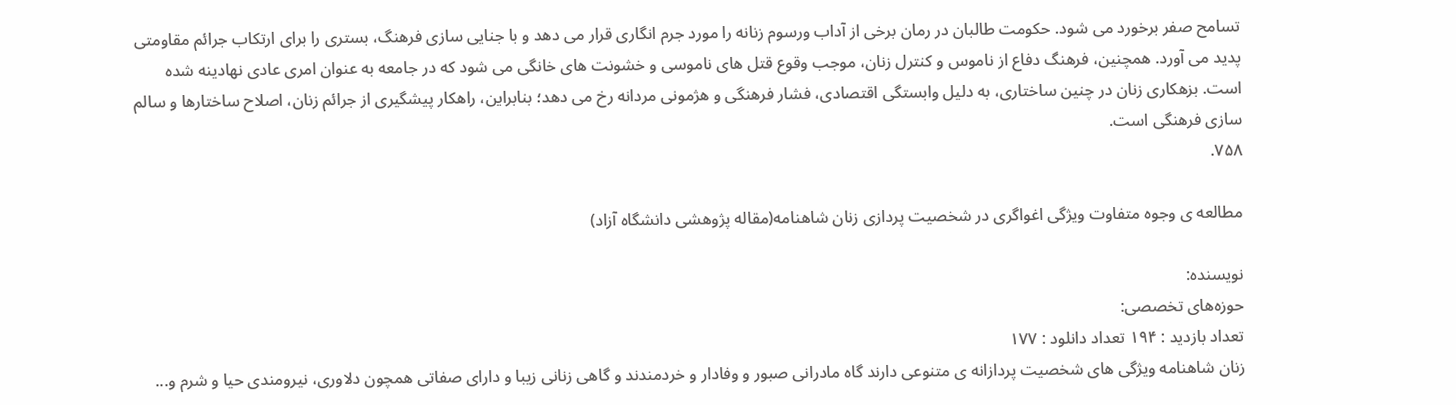تسامح صفر برخورد می شود. حکومت طالبان در رمان برخی از آداب ورسوم زنانه را مورد جرم انگاری قرار می دهد و با جنایی سازی فرهنگ، بستری را برای ارتکاب جرائم مقاومتی پدید می آورد. همچنین، فرهنگ دفاع از ناموس و کنترل زنان، موجب وقوع قتل های ناموسی و خشونت های خانگی می شود که در جامعه به عنوان امری عادی نهادینه شده است. بزهکاری زنان در چنین ساختاری، به دلیل وابستگی اقتصادی، فشار فرهنگی و هژمونی مردانه رخ می دهد؛ بنابراین، راهکار پیشگیری از جرائم زنان، اصلاح ساختارها و سالم سازی فرهنگی است.
۷۵۸.

مطالعه ی وجوه متفاوت ویژگی اغواگری در شخصیت پردازی زنان شاهنامه(مقاله پژوهشی دانشگاه آزاد)

نویسنده:
حوزه‌های تخصصی:
تعداد بازدید : ۱۹۴ تعداد دانلود : ۱۷۷
زنان شاهنامه ویژگی های شخصیت پردازانه ی متنوعی دارند گاه مادرانی صبور و وفادار و خردمندند و گاهی زنانی زیبا و دارای صفاتی همچون دلاوری، نیرومندی حیا و شرم و...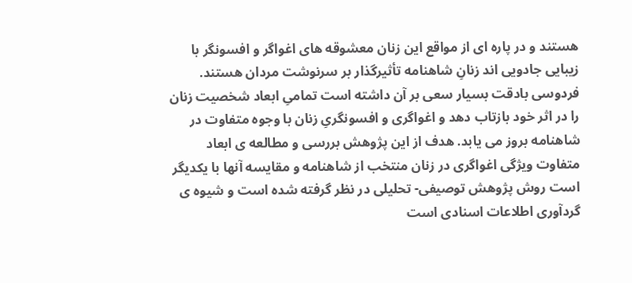هستند و در پاره ای از مواقع این زنان معشوقه های اغواگر و افسونگر با زیبایی جادویی اند زنانِ شاهنامه تأثیرگذار بر سرنوشت مردان هستند. فردوسی بادقت بسیار سعی بر آن داشته است تمامیِ ابعاد شخصیت زنان را در اثر خود بازتاب دهد و اغواگری و افسونگریِ زنان با وجوه متفاوت در شاهنامه بروز می یابد. هدف از این پژوهش بررسی و مطالعه ی ابعاد متفاوت ویژگی اغواگری در زنان منتخب از شاهنامه و مقایسه آنها با یکدیگر است روش پژوهش توصیفی- تحلیلی در نظر گرفته شده است و شیوه ی گردآوری اطلاعات اسنادی است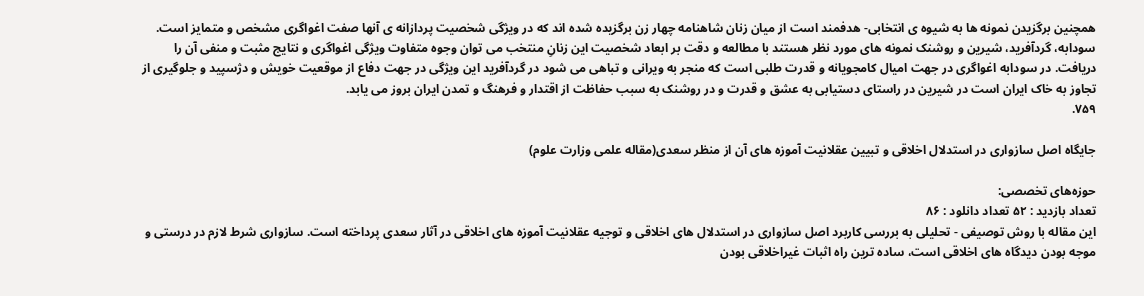همچنین برگزیدن نمونه ها به شیوه ی انتخابی- هدفمند است از میان زنان شاهنامه چهار زن برگزیده شده اند که در ویژگی شخصیت پردازانه ی آنها صفت اغواگری مشخص و متمایز است. سودابه، گردآفرید، شیرین و روشنک نمونه های مورد نظر هستند با مطالعه و دقت بر ابعاد شخصیت این زنانِ منتخب می توان وجوه متفاوت ویژگی اغواگری و نتایج مثبت و منفی آن را دریافت. در سودابه اغواگری در جهت امیال کامجویانه و قدرت طلبی است که منجر به ویرانی و تباهی می شود در گردآفرید این ویژگی در جهت دفاع از موقعیت خویش و دژسپید و جلوگیری از تجاوز به خاک ایران است در شیرین در راستای دستیابی به عشق و قدرت و در روشنک به سبب حفاظت از اقتدار و فرهنگ و تمدن ایران بروز می یابد.
۷۵۹.

جایگاه اصل سازواری در استدلال اخلاقی و تبیین عقلانیت آموزه های آن از منظر سعدی(مقاله علمی وزارت علوم)

حوزه‌های تخصصی:
تعداد بازدید : ۵۲ تعداد دانلود : ۸۶
این مقاله با روش توصیفی - تحلیلی به بررسی کاربرد اصل سازواری در استدلال های اخلاقی و توجیه عقلانیت آموزه های اخلاقی در آثار سعدی پرداخته است. سازواری شرط لازم در درستی و موجه بودن دیدگاه های اخلاقی است، ساده ترین راه اثبات غیراخلاقی بودن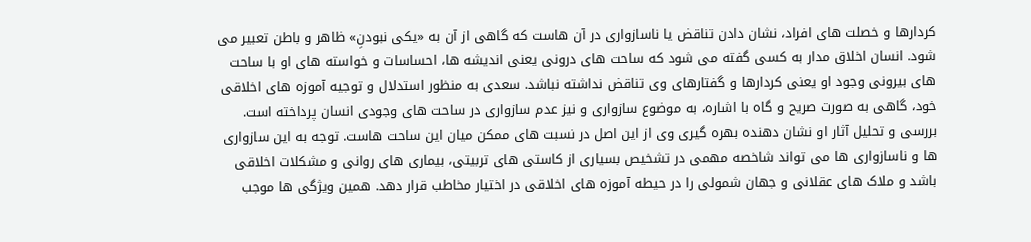کردارها و خصلت های افراد، نشان دادن تناقض یا ناسازواری در آن هاست که گاهی از آن به «یکی نبودنِ» ظاهر و باطن تعبیر می شود. انسان اخلاق مدار به کسی گفته می شود که ساحت های درونی یعنی اندیشه ها، احساسات و خواسته های او با ساحت های بیرونی وجود او یعنی کردارها و گفتارهای وی تناقض نداشته نباشد. سعدی به منظور استدلال و توجیه آموزه های اخلاقی خود، گاهی به صورت صریح و گاه با اشاره، به موضوع سازواری و نیز عدم سازواری در ساحت های وجودی انسان پرداخته است. بررسی و تحلیل آثار او نشان دهنده بهره گیری وی از این اصل در نسبت های ممکن میان این ساحت هاست. توجه به این سازواری ها و ناسازواری ها می تواند شاخصه مهمی در تشخیص بسیاری از کاستی های تربیتی، بیماری های روانی و مشکلات اخلاقی باشد و ملاک های عقلانی و جهان شمولی را در حیطه آموزه های اخلاقی در اختیار مخاطب قرار دهد. همین ویژگی ها موجب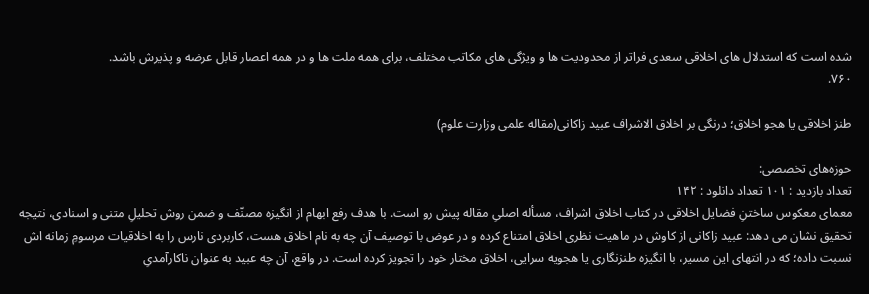شده است که استدلال های اخلاقی سعدی فراتر از محدودیت ها و ویژگی های مکاتب مختلف، برای همه ملت ها و در همه اعصار قابل عرضه و پذیرش باشد.
۷۶۰.

طنز اخلاقی یا هجو اخلاق؛ درنگی بر اخلاق الاشراف عبید زاکانی(مقاله علمی وزارت علوم)

حوزه‌های تخصصی:
تعداد بازدید : ۱۰۱ تعداد دانلود : ۱۴۲
معمای معکوس ساختنِ فضایل اخلاقی در کتاب اخلاق اشراف، مسأله اصلیِ مقاله پیش رو است. با هدف رفع ابهام از انگیزه مصنّف و ضمن روش تحلیلِ متنی و اسنادی، نتیجه تحقیق نشان می دهد: عبید زاکانی از کاوش در ماهیت نظری اخلاق امتناع کرده و در عوض با توصیف آن چه به نام اخلاق هست، کاربردی نارس را به اخلاقیات مرسومِ زمانه اش نسبت داده؛ که در انتهای این مسیر، با انگیزه طنزنگاری یا هجویه سرایی، اخلاق مختار خود را تجویز کرده است. در واقع، آن چه عبید به عنوان ناکارآمدیِ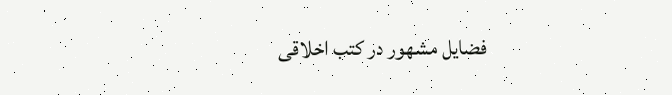فضایل مشهور در کتب اخلاقی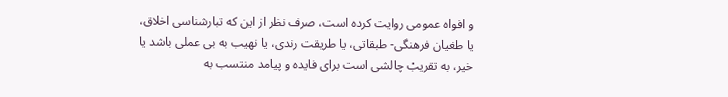و افواه عمومی روایت کرده است، صرف نظر از این که تبارشناسی اخلاق، یا طغیان فرهنگی- طبقاتی، یا طریقت رندی، یا نهیب به بی عملی باشد یا خیر، به تقریبْ چالشی است برای فایده و پیامد منتسب به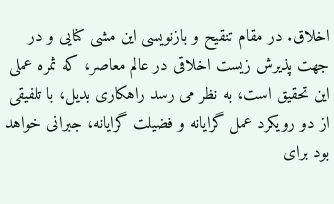اخلاق. در مقام تنقیح و بازنویسی این مشی کنایی و در جهت پذیرش زیست اخلاقی در عالم معاصر، که ثمره عملی این تحقیق است، به نظر می رسد راهکاری بدیل، با تلفیقی از دو رویکرد عمل گرایانه و فضیلت گرایانه، جبرانی خواهد بود برای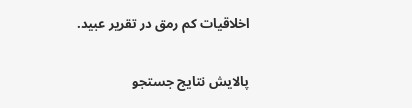اخلاقیات کم رمق در تقریر عبید.

پالایش نتایج جستجو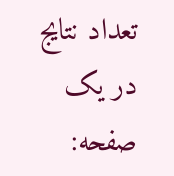تعداد نتایج در یک صفحه: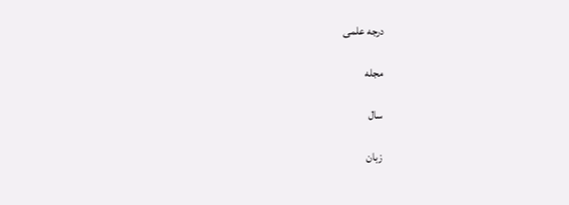درجه علمی

مجله

سال

زبان